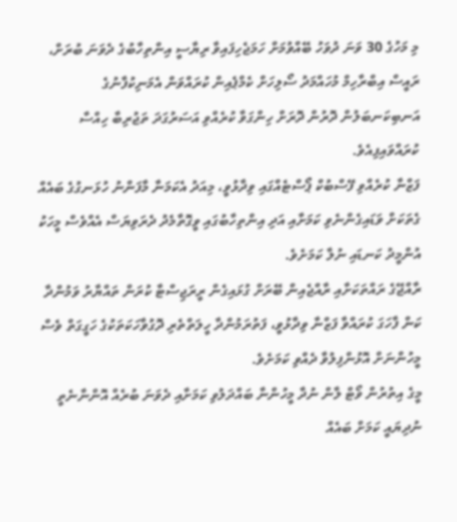މި މަހުގެ 30 ވަނަ ދުވަހު ބޭއްވުމަށް ހަމަޖެހިފައިވާ ރިޔާސީ އިންތިހާބުގެ ދެވަނަ ބުރަށް، ރައީސް އިބްރާހިމް މުހައްމަދު ސޯލިހަށް ކެމްޕެއިން ކުރައްވަން އެމަނިކުފާނުގެ އަނބިކަނބަލުން ދޮރުން ދޮރަށް ހިންގަވާ ކުރެއްވި އަސަރުގަދަ ތަޖުރިބާ ހިއްސާ ކުރައްވައިފިއެވެ.
ފަޒްނާ ކުރެއްވި ފޭސްބުކް ޕޯސްޓެއްގައި ވިދާޅުވީ، މިއަދު އެކަމަނާ މާފަންނު ހުޅަނގުގެ ބައެއް ގެތަކަށް ވަޑައިގެންނެވި ކަމަށާއި އަދި އިންތިހާބުގައި ވީގޮތާމެދު ދެރަވިޔަސް އެއްވެސް މީހަކު އުންމީދު ކަނޑައި ނުލާ ކަމަށެވެ.
ރާއްޖޭގެ ރައްތަކަށާއި ރާއްޖެއިން ބޭރަށް ގުޅައިގެން ރީރަޖިސްޓާ ކުރަން ތައްޔާރު ވަމުންދާ ކަން ފާހަގަ ކުރައްވާ ފަޒްނާ ވިދާޅުވީ، ފަތުރަމުންދާ ހީލަތްތެރި ދޮގުވާހަކަތަކުގެ ހަގީގަތް ވެސް މީހުންނަށް އޮޅުންފިލުވާ ދެއްވި ކަމަށެވެ.
މީގެ އިތުރުން ވޯޓް ލާން ނުދާ މީހުންނާ ބައްދަލުވި ކަމަށާއި ދެވަނަ ބުރެއް އޮންނާނެތީ ނުދިޔައީ ކަމަށް ބައެއް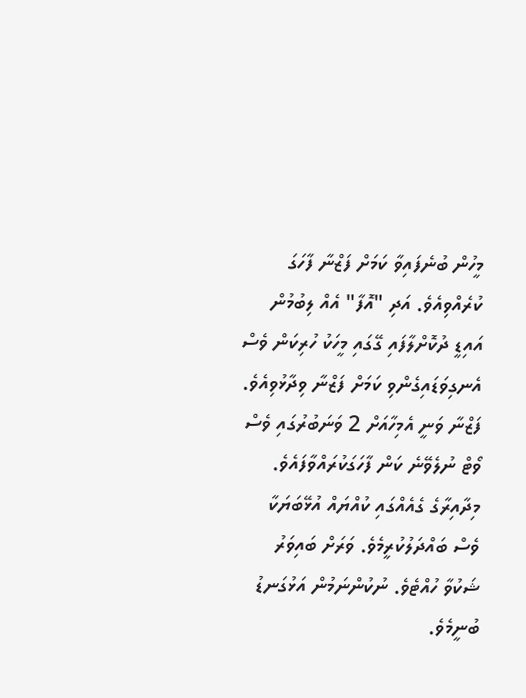މީހުން ބުނެފައިވާ ކަމަށް ފަޒްނާ ފާހަގަ ކުރެއްވިއެވެ. އަދި "އޮފާ" އެއް ލިބުމުން އައިޑީ ދުކޮށްލާފައި ގޭގައި މީހަކު ހުރިކަން ވެސް އެނގިވަޑައިގެންވި ކަމަށް ފަޒްނާ ވިދާޅުވިއެވެ. ފަޒްނާ ވަނީ އެމިހާއަށް 2 ވަނަބުރުގައި ވެސް ވޯޓް ނުލެވޭނެ ކަން ފާހަގަކުރައްވާފައެވެ.
މިދާއިރާގެ ގެއެއްގައި ކުއްޔައް އުޅޭބަޔަކާ ވެސް ބައްދަލުކުރީމެވެ. ވަރަށް ބައިވަރު ޝަކުވާ ހުއްޓެވެ. ނުކުންނަމުން އަޅުގަނޑު ބުނީމެވެ.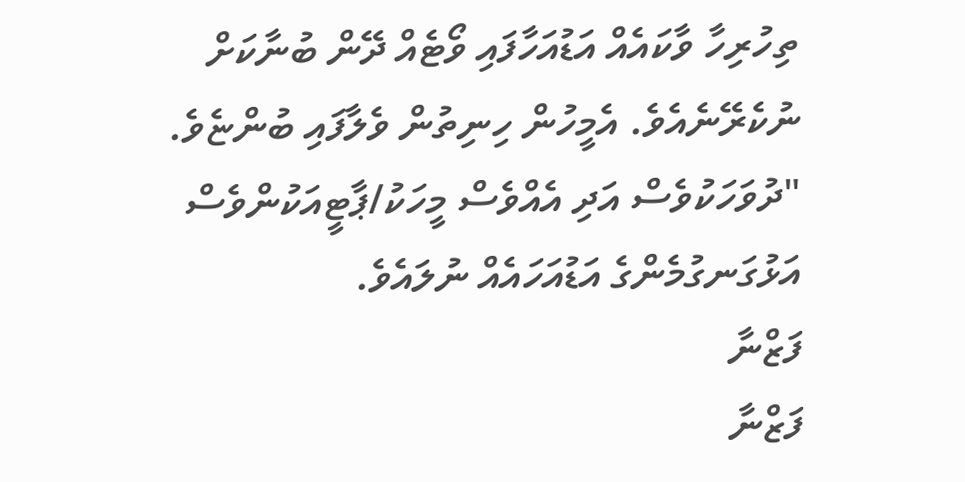ތިހުރިހާ ވާކައެއް އަޑުއަހާފައި ވޯޓެއް ދޭން ބުނާކަށް ނުކެރޭނެއެވެ. އެމީހުން ހިނިތުން ވެލާފައި ބުންޏެވެ. "ދުވަހަކުވެސް އަދި އެއްވެސް މީހަކު/ޕާޓީއަކުންވެސް އަޅުގަނގުމެންގެ އަޑުއަހައެއް ނުލައެވެ.
ފަޒްނާ
ފަޒްނާ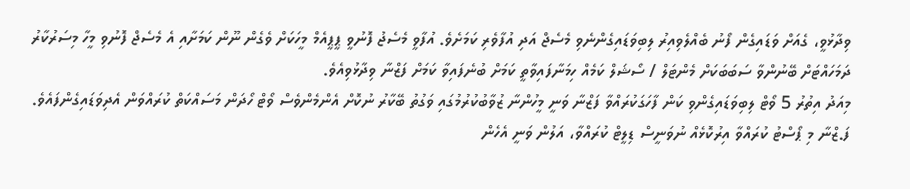ވިދާޅުވީ، ގެއަށް ވަޑައިގެން ފޯނު ބެއްލެވިއިރު ލިބިވަޑައިގެންނެވި މެސެޖް އަދި އުފާވެރި ކަމަށެވެ. އުފާވީ މެސެޖު ފޮނުވީ ޕީޕީއެމް މީހަކަށް ވެގެން ނޫން ކަމަށާއި އެ މެސެޖް ފޮނުވި މީހާ މިސަރުކާރު ދަމަހައްޓަށް ބޭނުންވާ ސަބަބަކަށް މެންޓަލް / ސޯޝަލް ކަމެއް ހިމަނާފައިވާތީ ކަމަށް ބުނެފައިވާ ކަމަށް ފަޒްނާ ވިދާޅުވިއެވެ.
މިއަދު އިތުރު 5 ވޯޓް ލިބިވަޑައިގެންވި ކަން ފާހަގަކުރައްވާ ފަޒްނާ ވަނީ މީހުންނާ ޒުވާބުކުރުމުގައި ވަގުތު ބޭކާރު ނުކޮށް އެންމެންވެސް ވޯޓް ހޯދަން މަސައްކަތް ކުރައްވަން އެދިވަޑައިގެންފައެވެ.
ފަ.ޒްނާ މި ޕޯސްޓު ކުރައްވާ އިރުކޮޅެއް ނުވަނީސް ޑިލީޓް ކުރައްވާ، އަލުން ވަނީ އެހެން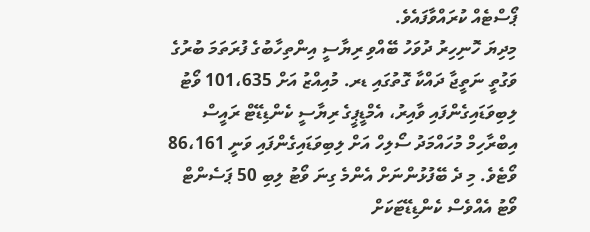ޕޯސްޓެއް ކުރައްވާފައެވެ.
މިދިޔަ ހޮނިހިރު ދުވަހު ބޭއްވި ރިޔާސީ އިންތިހާބުގެ ފުރަތަމަ ބުރުގެ ވަގުތީ ނަތީޖާ ދައްކާ ގޮތުގައި ޑރ. މުއިއްޒު އަށް 101،635 ވޯޓު ލިބިވަޑައިގެންފައި ވާއިރު، އެމްޑީޕީގެ ރިޔާސީ ކެންޑިޑޭޓް ރައީސް އިބްރާހިމް މުހައްމަދު ސޯލިހް އަށް ލިބިވަޑައިގެންފައި ވަނީ 86،161 ވޯޓެވެ. މި ދެ ބޭފުޅުންނަށް އެންމެ ގިނަ ވޯޓު ލިބި 50 ޕަސެންޓް ވޯޓު އެއްވެސް ކެންޑިޑޭޓަކަށް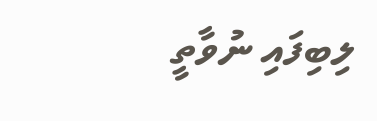ލިބިފައި ނުވާތީ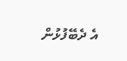އެ ދެބޭފުޅުން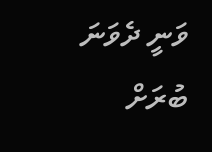ވަނީ ދެވަނަ ބުރަށް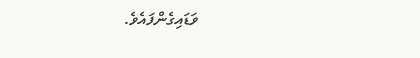ވަޑައިގެންފައެވެ.